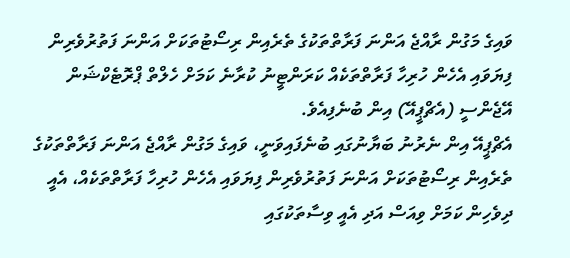ވައިގެ މަގުން ރާއްޖެ އަންނަ ފަރާތްތަކުގެ ތެރެއިން ރިސޯޓުތަކަށް އަންނަ ފަތުރުވެރިން ފިޔަވައި އެހެން ހުރިހާ ފަރާތްތަކެއް ކަރަންޓީނު ކުރާނެ ކަމަށް ހެލްތް ޕްރޮޓެކްޝަން އޭޖެންސީ (އެޗްޕީއޭ) އިން ބުނެފިއެވެ.
އެޗްޕީއޭ އިން ނެރުނު ބަޔާނުގައި ބުނެފައިވަނީ، ވައިގެ މަގުން ރާއްޖެ އަންނަ ފަރާތްތަކުގެ ތެރެއިން ރިސޯޓުތަކަށް އަންނަ ފަތުރުވެރިން ފިޔަވައި އެހެން ހުރިހާ ފަރާތްތަކެއް، އެއީ ދިވެހިން ކަމަށް ވިއަސް އަދި އެއީ ވިސާތަކުގައި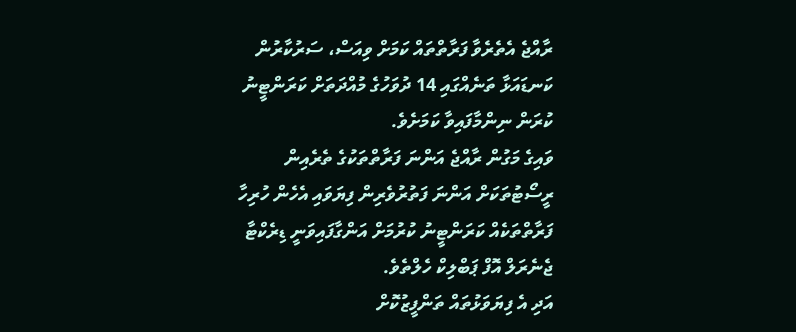ރާއްޖެ އެތެރެވާ ފަރާތްތައް ކަމަށް ވިއަސް، ސަރުކާރުން ކަނޑައަޅާ ތަނެއްގައި 14 ދުވަހުގެ މުއްދަތަށް ކަރަންޓީނު ކުރަން ނިންމާފައިވާ ކަމަށެވެ.
ވައިގެ މަގުން ރާއްޖެ އަންނަ ފަރާތްތަކުގެ ތެރެއިން ރީސޯޓުތަކަށް އަންނަ ފަތުރުވެރިން ފިޔަވައި އެހެން ހުރިހާ ފަރާތްތަކެއް ކަރަންޓީނު ކުރުމަށް އަންގާފައިވަނީ ޑިރެކްޓާ ޖެނެރަލް އޮފް ޕަބްލިކް ހެލްތެވެ.
އަދި އެ ފިޔަވަޅުތައް ތަންފީޒުކޮށް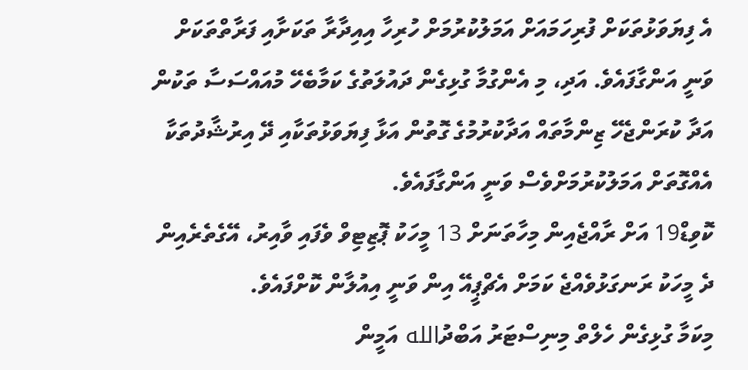އެ ފިޔަވަޅުތަކަށް ފުރިހަމައަށް އަމަލުކުރުމަށް ހުރިހާ އިއިދާރާ ތަކަށާއި ފަރާތްތަކަށް ވަނީ އަންގާފައެވެ. އަދި، މި އެންގުމާ ގުޅިގެން ދައުލަތުގެ ކަމާބެހޭ މުއައްސަސާ ތަކުން އަދާ ކުރަންޖެހޭ ޒިންމާތައް އަދާކުރުމުގެ ގޮތުން އަޅާ ފިޔަވަޅުތަކާއި ދޭ އިރުޝާދުތަކާ އެއްގޮތަށް އަމަލުކުރުމަށްވެސް ވަނީ އަންގާފައެވެ.
ކޮވިޑް19 އަށް ރާއްޖެއިން މިހާތަނަށް 13 މީހަކު ޕޮޒިޓިވް ވެފައި ވާއިރު، އޭގެތެރެއިން ދެ މީހަކު ރަނގަޅުވެއްޖެ ކަމަށް އެޗްޕީއޭ އިން ވަނީ އިއުލާން ކޮށްފައެވެ.
މިކަމާ ގުޅިގެން ހެލްތް މިނިސްޓަރު އަބްދުالله އަމީން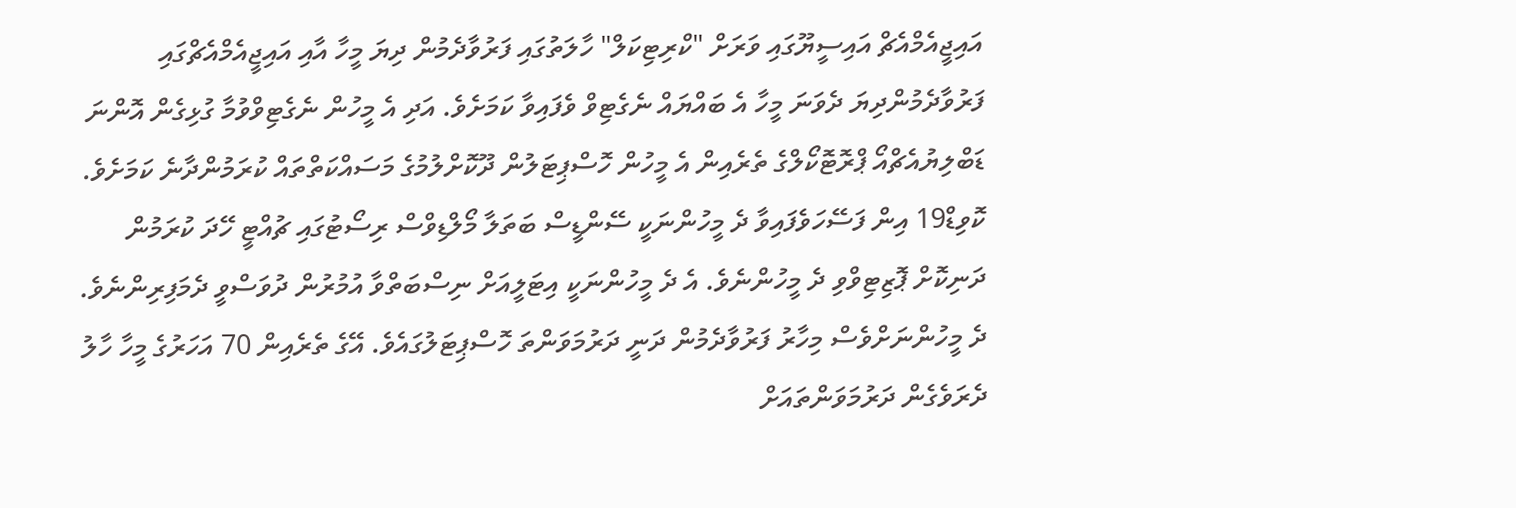އައިޖީއެމްއެޗް އައިސީޔޫގައި ވަރަށް "ކްރިޓިކަލް" ހާލަތުގައި ފަރުވާދެމުން ދިޔަ މީހާ އާއި އައިޖީއެމްއެޗްގައި ފަރުވާދެމުންދިޔަ ދެވަނަ މީހާ އެ ބައްޔައް ނެގެޓިވް ވެފައިވާ ކަމަށެވެ. އަދި އެ މީހުން ނެގެޓިވްވުމާ ގުޅިގެން އޮންނަ ޑަބްލިޔުއެޗްއޯ ޕްރޮޓޮކޯލްގެ ތެރެއިން އެ މީހުން ހޮސްޕިޓަލުން ދޫކޮށްލުމުގެ މަސައްކަތްތައް ކުރަމުންދާނެ ކަމަށެވެ.
ކޮވިޑް19 އިން ފަސޭހަވެފައިވާ ދެ މީހުންނަކީ ސޭންޑީސް ބަތަލާ މޯލްޑިވްސް ރިސޯޓުގައި ޗުއްޓީ ހޭދަ ކުރަމުން ދަނިކޮށް ޕޮޒިޓިވްވި ދެ މީހުންނެވެ. އެ ދެ މީހުންނަކީ އިޓަލީއަށް ނިސްބަތްވާ އުމުރުން ދުވަސްވީ ދެމަފިރިންނެވެ. ދެ މީހުންނަށްވެސް މިހާރު ފަރުވާދެމުން ދަނީ ދަރުމަވަންތަ ހޮސްޕިޓަލުގައެވެ. އޭގެ ތެރެއިން 70 އަހަރުގެ މީހާ ހާލު ދެރަވެގެން ދަރުމަވަންތައަށް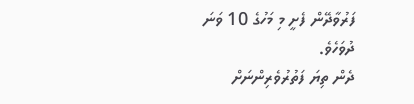ފަރުވާދޭން ފެށީ މި މަހުގެ 10 ވަނަ ދުވަހެވެ.
ދެން ތިޔަ ފަތުރުވެރިންނަށް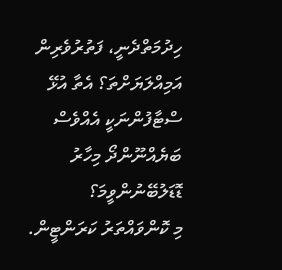ހިދުމަތްދެނީ، ފަތުރުވެރިން އަމިއްލަޔަށްތަ؟ އެތާ އުޅޭ ސްޓާފުންނަކީ އެއްވެސް ބަޔެއްނޫންދޯ މިހާރު ޑޮޑަލުބޭނުންވީމަ؟
މި ކޮންވައްތަރު ކަރަންޓީން.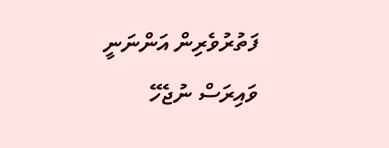ފަތުރުވެރިން އަންނަނީ ވައިރަސް ނުޖެހޭ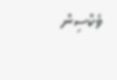ވެކްސިން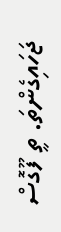ޖަހައިގެންތަ. ތީ ފޫގޮސް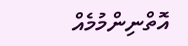އޮތްނިންމުމެއް